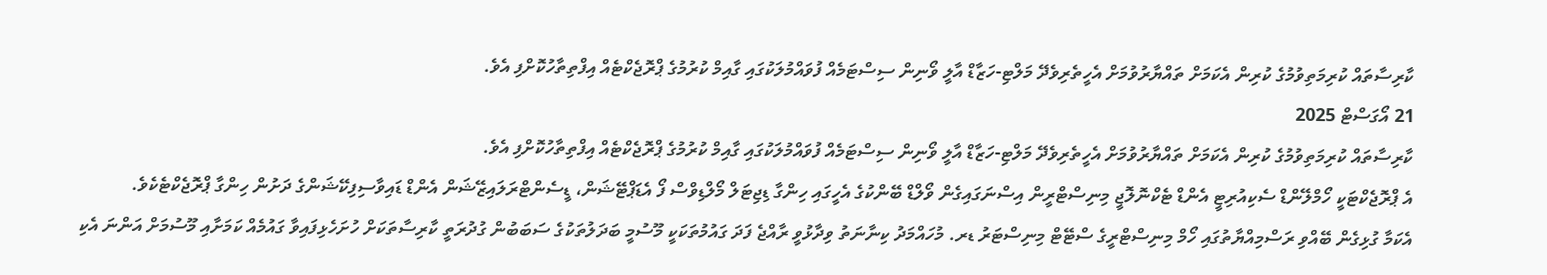ކާރިސާތައް ކުރިމަތިވުމުގެ ކުރިން އެކަމަށް ތައްޔާރުވުމަށް އެހީތެރިވެދޭ މަލްޓި-ހަޒާޑް އާލީ ވޯނިން ސިސްޓަމެއް ފުވައްމުލަކުގައި ގާއިމް ކުރުމުގެ ޕްރޮޖެކްޓެއް އިފްތިތާހުކޮށްފި އެވެ.
21 އޯގަސްޓް 2025
ކާރިސާތައް ކުރިމަތިވުމުގެ ކުރިން އެކަމަށް ތައްޔާރުވުމަށް އެހީތެރިވެދޭ މަލްޓި-ހަޒާޑް އާލީ ވޯނިން ސިސްޓަމެއް ފުވައްމުލަކުގައި ގާއިމް ކުރުމުގެ ޕްރޮޖެކްޓެއް އިފްތިތާހުކޮށްފި އެވެ.
އެ ޕްރޮޖެކްޓަކީ ހޯމްލޭންޑް ސެކިއުރިޓީ އެންޑް ޓެކްނޮލޮޖީ މިނިސްޓްރީން އިސްނަގައިގެން ވޯލްޑް ބޭންކުގެ އެހީގައި ހިންގާ ޑިޖިޓަލް މޯލްޑިވްސް ފޯ އެޑަޕްޓޭޝަން، ޑީސެންޓްރަލައިޒޭޝަން އެންޑް ޑައިވާސިފިކޭޝަންގެ ދަށުން ހިންގާ ޕްރޮޖެކްޓެކެވެ.
އެކަމާ ގުޅިގެން ބޭއްވި ރަސްމިއްޔާތުގައި ހޯމް މިނިސްޓްރީގެ ސްޓޭޓް މިނިސްޓަރު ޑރ. މުހައްމަދު ކިނާނަތު ވިދާޅުވީ ރާއްޖެ ފަދަ ގައުމުތަކަކީ މޫސުމީ ބަދަލުތަކުގެ ސަބަބުން ގުދުރަތީ ކާރިސާތަކަށް ހުށަހެޅިފައިވާ ގައުމެއް ކަމަށާއި މޫސުމަށް އަންނަ އެކި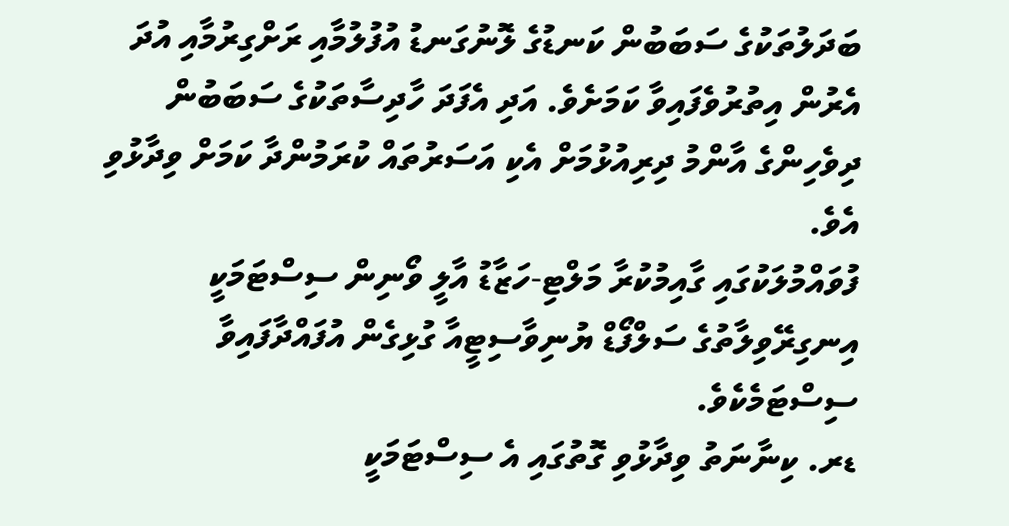ބަދަލުތަކުގެ ސަބަބުން ކަނޑުގެ ލޮނުގަނޑު އުފުލުމާއި ރަށްގިރުމާއި އުދަ އެރުން އިތުރުވެފައިވާ ކަމަށެވެ. އަދި އެފަދަ ހާދިސާތަކުގެ ސަބަބުން ދިވެހިންގެ އާންމު ދިރިއުޅުމަށް އެކި އަސަރުތައް ކުރަމުންދާ ކަމަށް ވިދާޅުވި އެވެ.
ފުވައްމުލަކުގައި ގާއިމުކުރާ މަލްޓި-ހަޒާޑު އާލީ ވޯނިން ސިސްޓަމަކީ އިނގިރޭވިލާތުގެ ސަލްފޯޑް ޔުނިވާސިޓީއާ ގުޅިގެން އުފައްދާފައިވާ ސިސްޓަމެކެވެ.
ޑރ. ކިނާނަތު ވިދާޅުވި ގޮތުގައި އެ ސިސްޓަމަކީ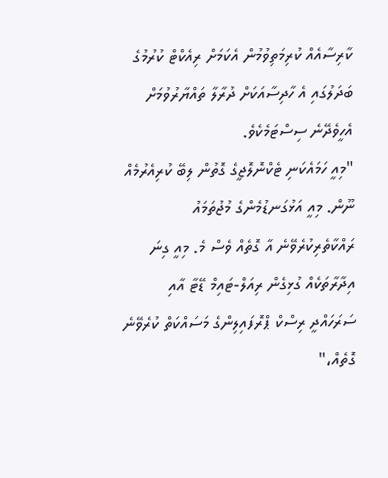ކާރިސާއެއް ކުރިމަތިވުމުން އެކަމަށް ރިއެކްޓް ކުރުމުގެ ބަދަލުގައި އެ ހާދިސާއަކަށް ދުރާލާ ތައްޔާރުވުމަށް އެހީވެދޭނެ ސިސްޓަމެކެވެ.
"މިއީ ހަމައެކަނި ޓެކްނޮލޮޖީގެ ގޮތުން ލިބޭ ކުރިއެރުމެއް ނޫން. މިއީ އަޅުގަނޑުމެންގެ މުޖުތަމައު ރައްކާތެރިކުރެވޭނެ އާ ގޮތެއް ވެސް މެ. މިއީ ގިނަ އިދާރާތަކެއް ގުޅިގެން ރިއަލް-ޓައިމް ޑޭޓާ އާއި ސަރަހައްދީ ރިސްކް ޕްރޮފައިލިންގެ މަސައްކަތް ކުރެވޭނެ ގޮތެއް،"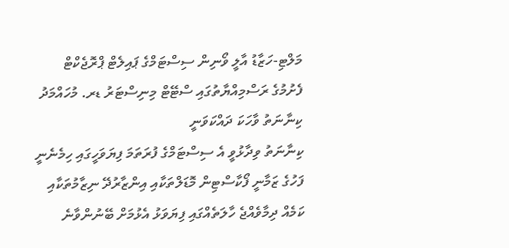މަލްޓި-ހަޒާޑު އާލީ ވޯނިން ސިސްޓަމްގެ ޕައިލެޓް ޕްރޮޖެކްޓް ފެށުމުގެ ރަސްމިއްޔާތުގައި ސްޓޭޓް މިނިސްޓަރު ޑރ. މުހައްމަދު ކިނާނަތު ވާހަކަ ދައްކަވަނީ
ކިނާނަތު ވިދާޅުވީ އެ ސިސްޓަމްގެ ފުރަތަމަ ފިޔަވަހީގައި ހިމެނެނީ ފަހުގެ ޒަމާނީ ފޯކާސްޓިން މޮޑަލްތަކާއި އިންޒާރުދޭ ނިޒާމުތަކާއި ކަމެއް ދިމާވެއްޖެ ހާލަތެއްގައި ފިޔަވަޅު އެޅުމަށް ބޭނުންވާނެ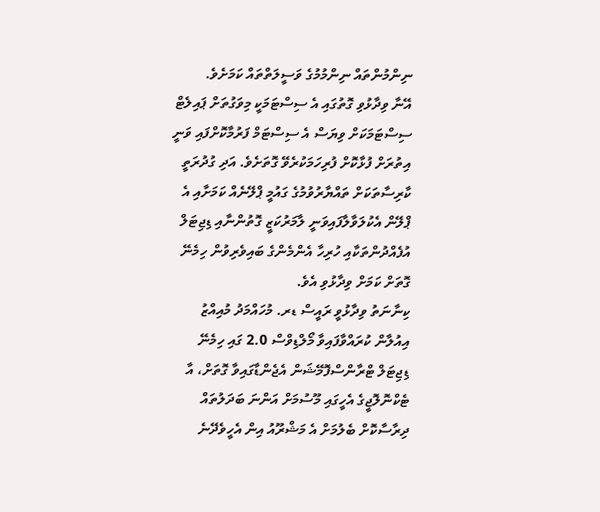ނިންމުންތައް ނިންމުމުގެ ވަސީލަތްތައް ކަމަށެވެ.
އޭނާ ވިދާޅުވި ގޮތުގައި އެ ސިސްޓަމަކީ މިވަގުތަށް ޕައިލެޓް ސިސްޓަމަކަށް ވިޔަސް އެ ސިސްޓަމް ފަރުމާކޮށްފައި ވަނީ އިތުރަށް ފުޅާކޮށް ފުރިހަމަކުރެވޭ ގޮތަށެވެ. އަދި ގުދުރަތީ ކާރިސާތަކަށް ތައްޔާރުވުމުގެ ގައުމީ ޕްލޭނެއް ކަމަށާއި އެ ޕްލޭން އެކުލަވާލާފައިވަނީ ލާމަރުކަޒީ ގޮތުންނާއި ޑިޖިޓަލް އުފެއްދުންތަކާއި ހުރިހާ އެންމެންގެ ބައިވެރިވުން ހިމެނޭ ގޮތަށް ކަމަށް ވިދާޅުވި އެވެ.
ކިނާނަތު ވިދާޅުވީ ރައީސް ޑރ. މުހައްމަދު މުއިއްޒު އިއުލާން ކުރައްވާފައިވާ މޯލްޑިވްސް 2.0 ގައި ހިމެނޭ ޑިޖިޓަލް ޓްރާންސްފޮމޭޝަން އެޖެންޑާގައިވާ ގޮތަށް، އާ ޓެކްނޮލޮޖީގެ އެހީގައި މޫސުމަށް އަންނަ ބަދަލުތައް ދިރާސާކޮށް ބެލުމަށް އެ މަޝްރޫއު އިން އެހީވެދޭނެ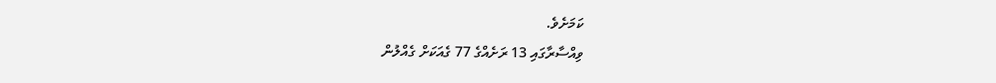ކަމަށެވެ.
ވިއްސާރާގައި 13 ރަށެއްގެ 77 ގެއަކަށް ގެއްލުން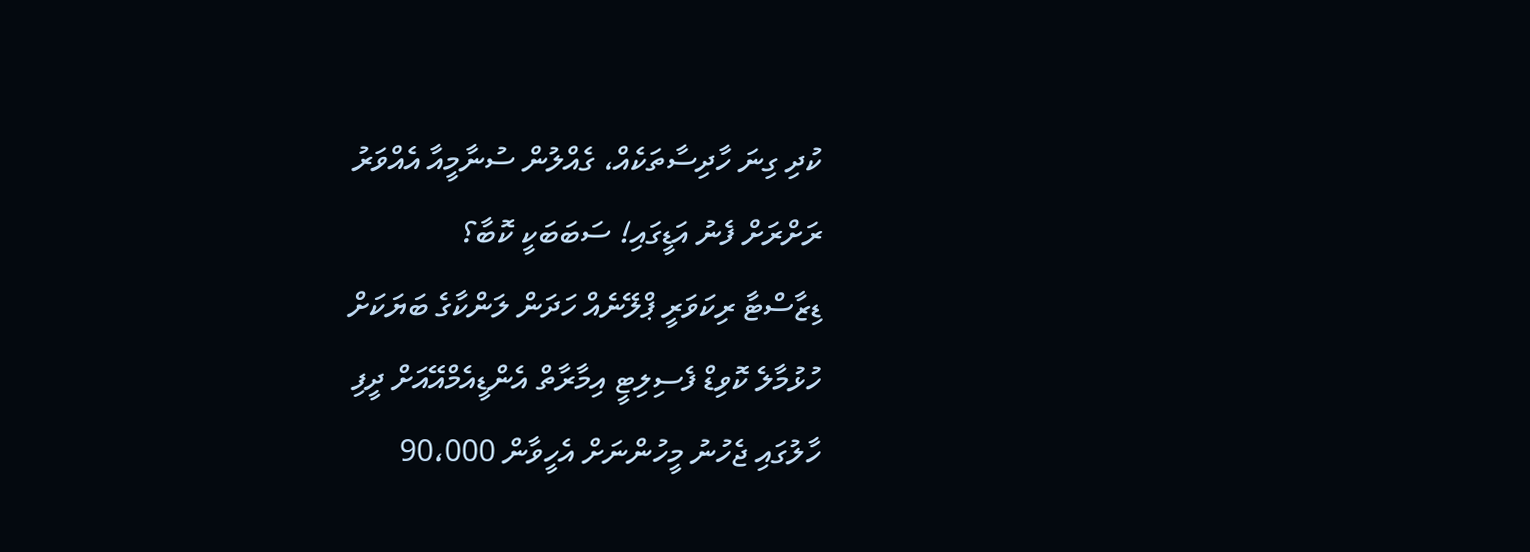ކުދި ގިނަ ހާދިސާތަކެއް، ގެއްލުން ސުނާމީއާ އެއްވަރު
ރަށްރަށް ފެނު އަޑީގައި! ސަބަބަކީ ކޮބާ؟
ޑިޒާސްޓާ ރިކަވަރީ ޕްލޭނެއް ހަދަން ލަންކާގެ ބަޔަކަށް
ހުޅުމާލެ ކޮވިޑް ފެސިލިޓީ އިމާރާތް އެންޑީއެމްއޭއަށް ދީފި
ހާލުގައި ޖެހުނު މީހުންނަށް އެހީވާން 90،000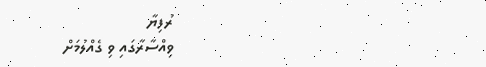ރުފިޔާ
ވިއްސާރާގައި ވި ގެއްލުމަށް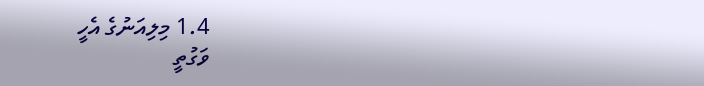1.4 މިލިއަނުގެ އެހީ
ވަގުތީ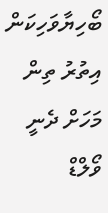ބޯހިޔާވަހިކަން އިތުރު ތިން މަހަށް ދެނީ
ވޯލްޑް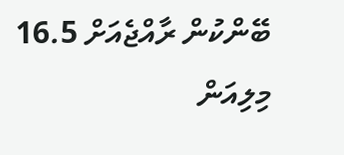ބޭންކުން ރާއްޖެއަށް 16.5 މިލިއަން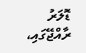ޑޮލަރު
ރާއްޖޭގައި،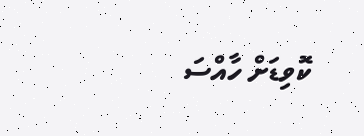ކޮވިޑަށް ހާއްސަ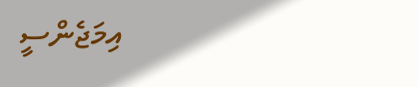އިމަޖެންސީ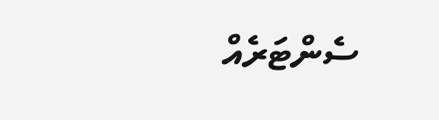ސެންޓަރެއް